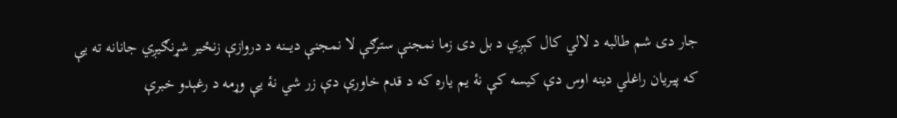جار دی شم طالبه د لالي کال کېږي د بل دی زما نمجنې سترګې لا نمجنې دیـــنه د دروازې زنځير شړنګيږي جانانه ته يې که پيريان راغلي دينه اوس دې کیسه کې نۀ یم یاره که د قدم خاورې دې زر شي نۀ یې وړمه د رغېدو خبرې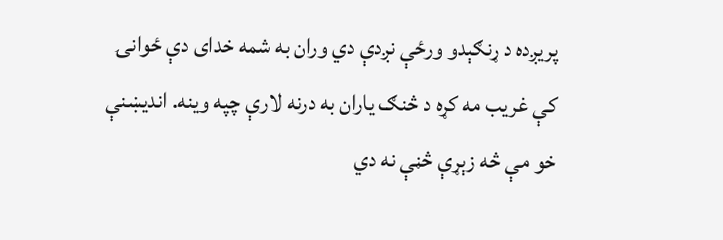پريږده د ړنګېدو ورځې نږدې دي وران به شمه خدای دې ځوانۍ کې غریب مه کړه د څنګ یاران به درنه لارې چپه وینه. اندیښنې خو مې څه زېړې څڼې نه دي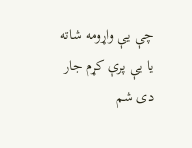چې یې واړومه شاته یا یې پرې کړم جار دی شم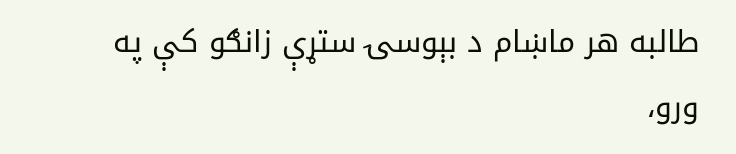طالبه هر ماښام د بېوسۍ ستړې زانګو کې په ورو،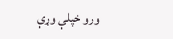ورو خپلې وړې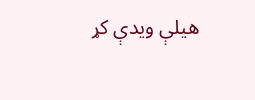هیلې ویدې کړ